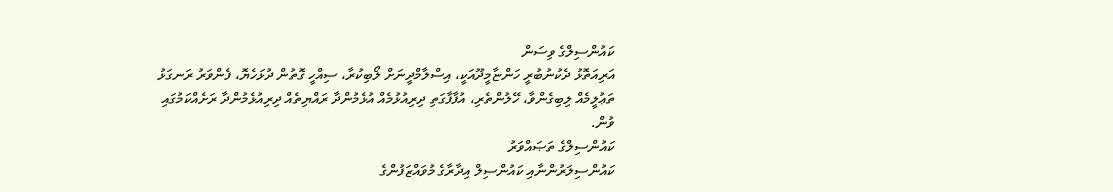ކައުންސިލްގެ ވިސަން
އަރިއަތޮޅު ދެކުނުބުރީ ހަންޏާމީދޫއަކީ، އިސްލާމްދީނަށް ލޯބިކުރާ، ސިއްހީ ގޮތުން ދުޅަހެޔޮ، ފެންވަރު ރަނގަޅު ތަޢުލީމެއް ލިބިގެންވާ، ހޭލުންތެރި، އުފާފާގަތި ދިރިއުޅުމެއް އުޅެމުންދާ ރައްޔިތެއް ދިރިއުޅެމުންދާ ރަށެއްކަމުގައި ވުން.
ކައުންސިލްގެ ތަޞައްވަރު
ކައުންސިލަރުންނާއި ކައުންސިލް އިދާރާގެ މުވައްޒަފުންގެ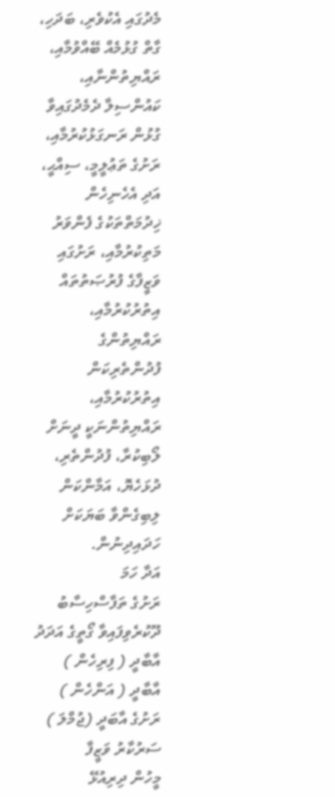މެދުގައި އެކުވެރި، ބަދަހި، ގާތް ގުޅުމެއް ބޭއްވުމާއި، ރައްޔިތުންނާއި، ކައުންސިލާ ދެމެދުގައިވާ ގުޅުން ރަނގަޅުކުރުމާއި، ރަށުގެ ތަޢުލީމީ، ސިއްޙީ، އަދި އެހެނިހެން ޚިދުމަތްތަކުގެ ފެންވަރު މަތިކުރުމާއި، ރަށުގައި ވަޒީފާގެ ފުރުޞަތުތައް އިތުރުކުރުމާއި، ރައްޔިތުންގެ ފުދުންތެރިކަން އިތުރުކުރުމާއި، ރައްޔިތުންނަކީ ދީނަށް ލޯބިކުރާ، ފުދުންތެރި، ދުޅަހެޔޮ، އަމާންކަން ލިބިގެންވާ ބަޔަކަށް ހަދައިދިނުން.
އަދާ ހަމަ
ރަށުގެ ތަފާސްހިސާބު
ދޫކުރެވިފައިވާ ގޯތީގެ އަދަދު
އާބާދީ ( ފިރިހެން )
އާބާދީ ( އަންހެން )
ރަށުގެ އާބަދީ (ޖުމްލަ )
ސަރުކާރު ވަޒީފާ
މީހުން ދިރިއުޅޭ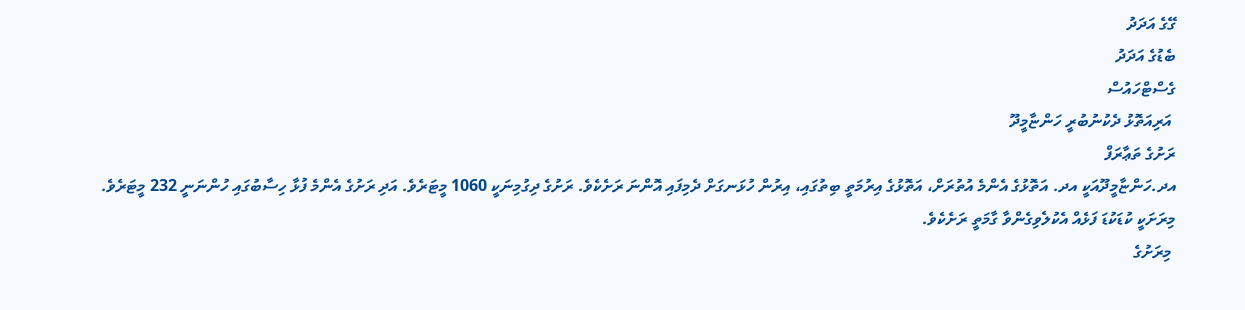ގޭގެ އަދަދު
ބެޑުގެ އަދަދު
ގެސްޓްހައުސް
 އަރިއަތޮޅު ދެކުނުބުރީ ހަންޏާމީދޫ
ރަށުގެ ތަޢާރަފް
އދ.ހަންޏާމީދޫއަކީ އދ. އަތޮޅުގެ އެންމެ އުތުރަށް، އަތޮޅުގެ އިރުމަތީ ބިތުގައި، އިރުން ހުޅަނގަށް ދެމިފައި އޮންނަ ރަށެކެވެ. ރަށުގެ ދިގުމިނަކީ 1060 މީޓަރެވެ. އަދި ރަށުގެ އެންމެ ފުޅާ ހިސާބުގައި ހުންނަނީ 232 މީޓަރެވެ. މިރަށަކީ ކުޑަކުޑަ ފަޅެއް އެކުލެވިގެންވާ ގާމަތީ ރަށެކެވެ.
 މިރަށުގެ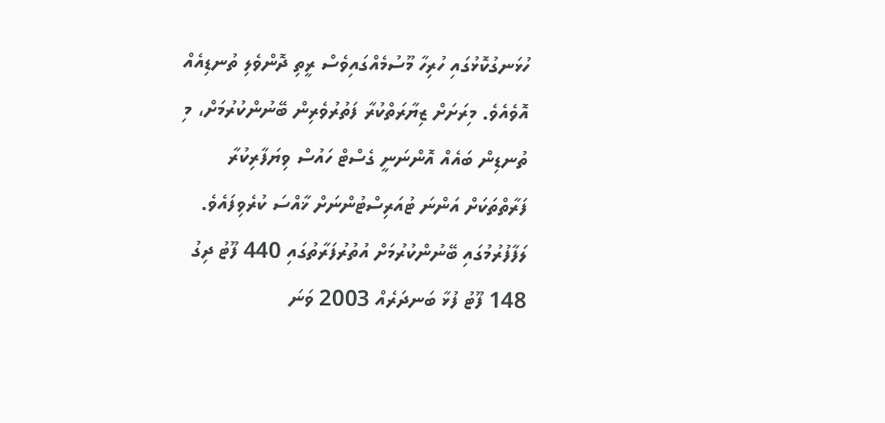ހުޅަނގުކޮޅުގައި ހުރިހާ މޫސުމެއްގައިވެސް ރީތި ދޮންވެލި ތުނޑިއެއް އޮވެއެވެ. މިރަށަށް ޒިޔާރަތްކުރާ ފަތުރުވެރިން ބޭނުންކުރުމަށް، މި ތުނޑިން ބައެއް އޮންނަނީ ގެސްޓް ހައުސް ވިޔަފާރިކުރާ ފަރާތްތަކަށް އަންނަ ޓުއަރިސްޓުންނަށް ޚާއްސަ ކުރެވިފައެވެ. ލަފާފުރުމުގައި ބޭނުންކުރުމަށް އުތުރުފަރާތުގައި 440 ފޫޓު ދިގު 148 ފޫޓު ފުޅާ ބަނދަރެއް 2003 ވަނަ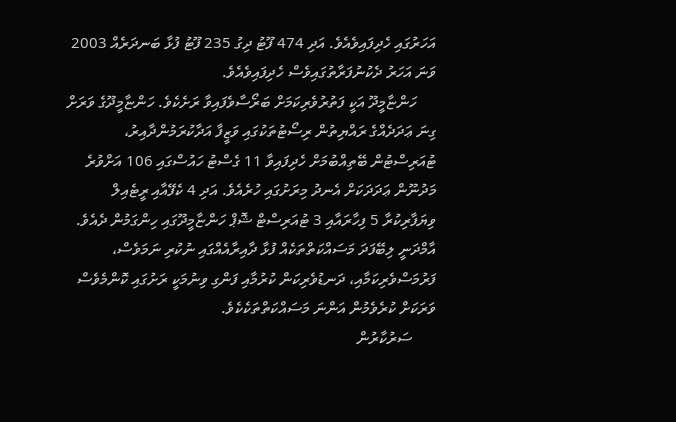އަހަރުގައި ހެދިފައިވެއެވެ. އަދި 474 ފޫޓު ދިގު 235 ފޫޓު ފުޅާ ބަނދަރެއް 2003 ވަނަ އަހަރު ދެކުނުފަރާތުގައިވެސް ހެދިފައިވެއެވެ.
     ހަންޏާމީދޫ އަކީ ފަތުރުވެރިކަމަށް ބަރޯސާވެފައިވާ ރަށެކެވެ. ހަންޏާމީދޫގެ ވަރަށް ގިނަ ޢަދަދެއްގެ ރައްޔިތުން ރިސޯޓުތަކުގައި ވަޒީފާ އަދާކުރަމުންދާއިރު، ޓުއަރިސްޓުން ބޭތިއްބުމަށް ހެދިފައިވާ 11 ގެސްޓު ހައުސްގައި 106 އަށްވުރެ މަދުނޫން ޢަދަދަކަށް އެނދު މިރަށުގައި ހުރެއެވެ. އަދި 4 ކެފޭއާއި ރީޓެއިލް ވިޔަފާރިކުރާ 5 ފިހާރައާއި 3 ޓުއަރިސްޓް ޝޮޕް ހަންޏާމީދޫގައި ހިންގަމުން ދެއެވެ. އާމްދަނީ ލިބޭފަދަ މަސައްކަތްތަކެއް ފުޅާ ދާއިރާއެއްގައި ނުކުރި ނަމަވެސް، ފަރުމަސްވެރިކަމާއި، ދަނޑުވެރިކަން ކުރުމާއި ފަންގި ވިނުމަކީ ރަށުގައި ކޮންމެވެސް ވަރަކަށް ކުރެވެމުން އަންނަ މަސައްކަތްތަކެކެވެ.
      ސަރުކާރުން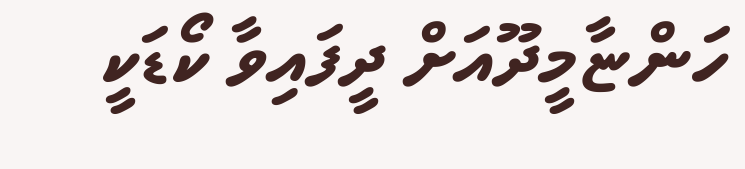ހަންޏާމީދޫއަށް ދީފައިވާ ކޯޑަކީ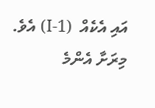އައި އެކެއް  (I-1) އެވެ. މިރަށާ އެންމެ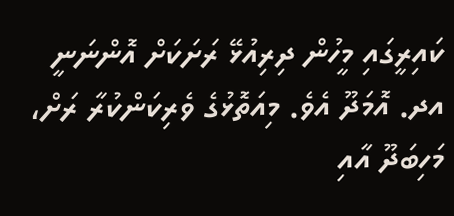ކައިރީގައި މީހުން ދިރިއުޅޭ ރަށަކަށް އޮންނަނީ އދ. އޮމަދޫ އެވެ. މިއަތޮޅުގެ ވެރިކަންކުރާ ރަށް، މަހިބަދޫ އާއި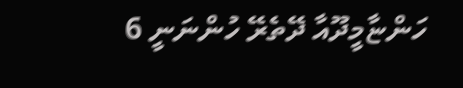ހަންޏާމީދޫއާ ދޭތެރޭ ހުންނަނީ 6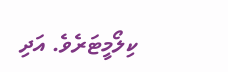ކިލޯމީޓަރެވެ. އަދި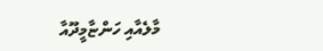މާލެއާއި ހަންޏާމީދޫއާ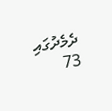ދެމެދުގައި 73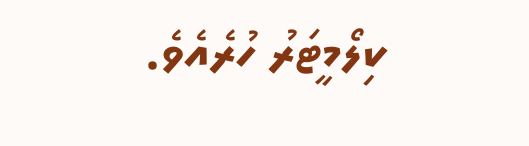ކިލޯމީޓަރު ހުރެއެވެ.